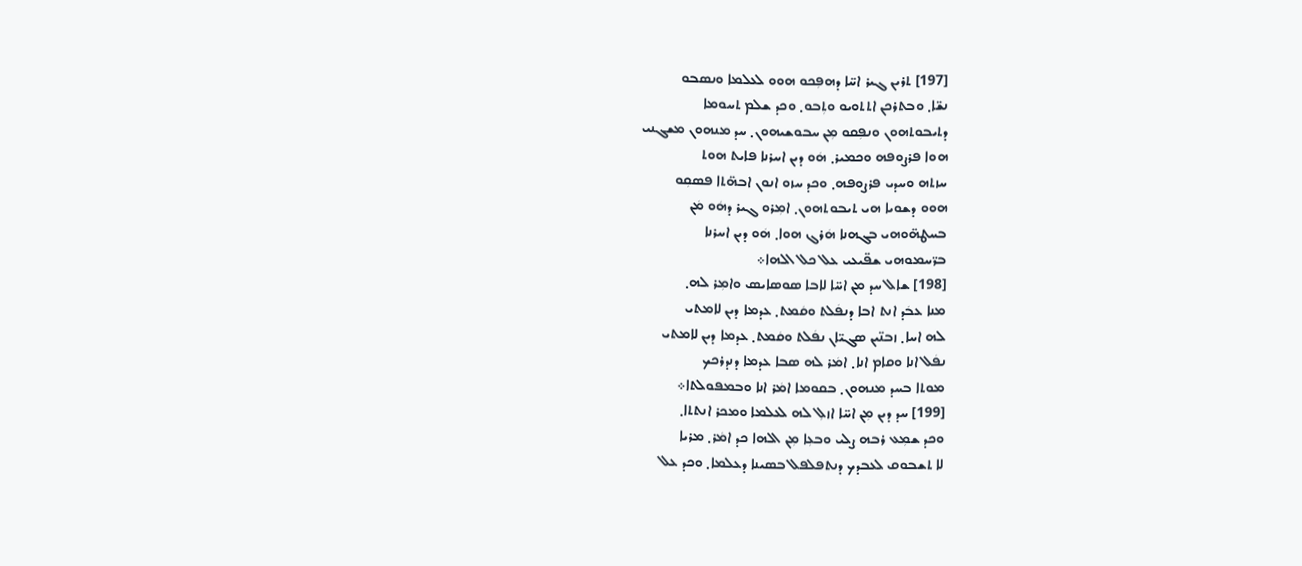[197] ܬܪܝܢ ܓܝܪ ܐܚ̈ܐ ܕܗܦܼܟܘ ܗܘܘ ܠܥܠܡܐ ܘܢܣܒܘ
ܢܫ̈ܐ܂ ܘܒܬܪܟܢ ܐܬܬܘܝܘ ܘܬܼܒܘ܂ ܘܟܕ ܫܠܡ ܬܚܘܡܐ
ܕܬܝܒܘܬܗܘܢ ܘܢܦܼܩܘ ܡܼܢ ܚܒܘܫܝܗܘܢ܂ ܚܕ ܡܢܗܘܢ ܡܫܓܢܝ
ܗܘܐ ܦܪܨܘܦܗ ܘܟܡܝܪ܂ ܗܿܘ ܕܝܢ ܐܚܪܢܐ ܦܐܝܬ ܗܘܬ
ܚܙܬܗ ܘܚܕܝ ܦܪܨܘܦܗ܂ ܘܟܕ ܚܙܘ ܐܢܘܢ ܐܒܗ̈ܬܐ ܦܣܩܼܘ
ܗܘܘ ܕܫܘܝܐ ܗܝ ܬܝܒܘܬܗܘܢ܂ ܐܡܼܪܘ ܓܝܪ ܕܗܿܘ ܡܿܢ
ܒܚܛܗ̈ܘܗܝ ܒܓܗܢܐ ܗܿܪܓ ܗܘܐ܂ ܗܿܘ ܕܝܢ ܐܚܪܢܐ
ܒܪ̈ܚܡܘܗܝ ܫܦ̈ܝܥܝ ܥܠ ܟܠ ܐܠܗܐ܀
[198] ܫܐܠ ܚܕ ܡܢ ܐܚ̈ܐ ܠܐܒܐ ܣܘܣܐܝܣ ܘܐܡܼܪ ܠܗ܂
ܡܢܐ ܥܒܿܕ ܐܢܬ ܐܒܐ ܕܢܦܿܠܬ ܘܩܿܡܬ܂ ܥܕܡܐ ܕܝܢ ܠܐܡܬܝ
ܠܗ ܐܚܐ܂ ܙܒܢ̈ܝܢ ܣܓܝ̈ܐܢ ܢܦܿܠܬ ܘܩܿܡܬ܂ ܥܕܡܐ ܕܝܢ ܠܐܡܬܝ
ܢܦܿܠ ܐܢܐ ܘܩܐܡ ܐܢܐ܂ ܐܡܿܪ ܠܗ ܣܒܐ ܥܕܡܐ ܕܢܕܪܟܟ
ܡܘܬܐ ܒܚܕ ܡܢܗܘܢ܂ ܒܩܘܡܐ ܐܡܿܪ ܐܢܐ ܘܒܡܦܘܠܬܐ܀
[199] ܚܕ ܕܝܢ ܡܼܢ ܐܚ̈ܐ ܐܙܠܼ ܠܗ ܠܥܠܡܐ ܘܡܟܪ ܐܢܬܬܐ܂
ܘܟܕ ܫܡܼܥ ܪܒܗ ܨܠܝ ܘܒܥܼܐ ܡܼܢ ܐܠܗܐ ܟܕ ܐܡܿܪ܂ ܡܪܝܐ
ܠܐ ܬܫܒܘܩ ܠܥܒܕܟ ܕܢܬܦܠܦܠ ܒܣܝܢܐ ܕܥܠܡܐ܂ ܘܟܕ ܥܠ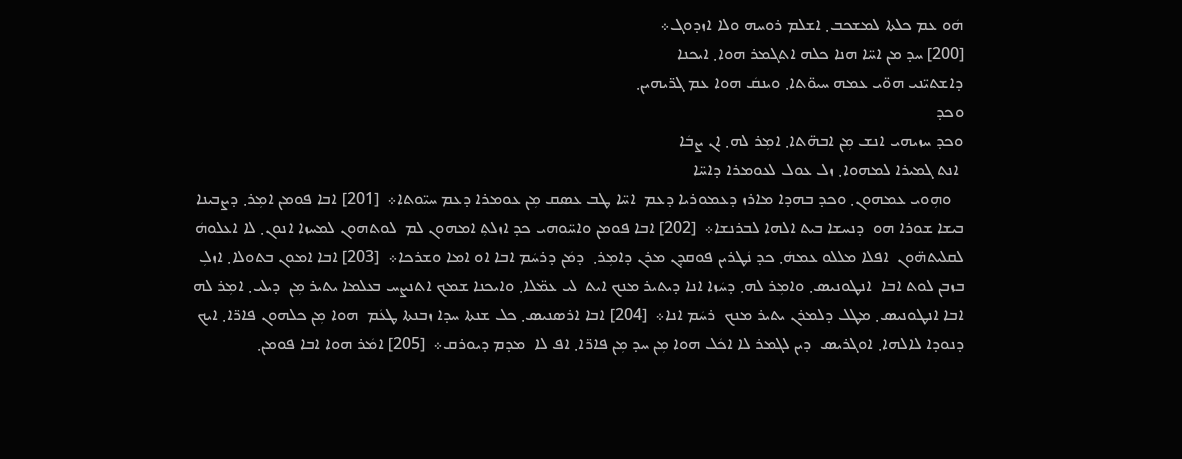ܗܿܘ ܥܡ ܟܠܬܐ ܠܡܫܟܒ܂ ܐܫܠܡ ܪܘܚܗ ܘܠܐ ܐܙܕܘܓ܀
[200] ܚܕ ܡܢ ܐܚ̈ܐ ܗܢܐ ܟܠܗ ܐܬܓܡܪ ܗܘܐ܂ ܐܝܟܢܐ
ܕܐܫܬܝ̈ܢܝ ܗܘ̈ܝ ܥܡܗ ܚܝܘ̈ܬܐ܂ ܘܝܢܩܿ ܗܘܐ ܥܡ ܓܪ̈ܝܗܝܢ܂
ܘܟܕ
ܘܟܕ ܚܙܝܗܝ ܐܢܫ ܡܼܢ ܐܒܗ̈ܬܐ܂ ܐܡܼܪ ܠܗ܂ ܐܢ ܨܒܿܐ
 ܐܢܬ ܓܡܝܪܐ ܠܡܗܘܐ܂ ܙܠ ܥܘܠ ܠܥܘܡܪܐ ܕܐܚ̈ܐ
   ܘܗܼܘܝ ܥܡܗܘܢ܂ ܘܟܕ ܒܗܕܐ ܡܐܪܙ ܕܥܡܘܪܝܐ ܕܥܡ  ܐܚ̈ܐ ܛܒ ܥܣܩ ܡܼܢ ܥܘܡܪܐ ܕܥܡ ܚܝ̈ܘܬܐ܀  ‍[201] ܐܒܐ ܦܘܡܢ ܐܡܼܪ܂ ܕܨܒܝܢܐ ܒܝܫܐ ܫܘܪܐ ܗܘ  ܕܢܚܫܐ ܒܝܬ ܐܠܗܐ ܠܒܪܢܫܐ܀  ‍[202] ܐܒܐ ܦܘܡܢ ܘܐܚ̈ܘܗܝ ܟܕ ܐܙܠܬܼ ܐܡܗܘܢ ܠܡ  ܠܘܬܗܘܢ ܠܡܚܙܐ ܐܢܘܢ܂ ܠܐ ܐܥܠܘܗܿ ܠܩܠܝܬܗ̈ܘܢ  ܐܦܠܐ ܡܠܠܘ ܥܡܗܿ܂ ܟܕ ܢܿܛܪܝܢ ܦܘܩܕܢ ܡܪܢ ܕܐܡܼܪ܂  ܕܡܿܢ ܕܪܚܿܡ ܐܒܐ ܐܘ ܐܡܐ ܘܫܪܟܐ܀  ‍[203] ܐܒܐ ܐܡܘܢ ܒܬܘܠܐ܂ ܐܙܠܼ ܒܙܒܢ ܠܘܬ ܐܒܐ  ܐܢܛܘܢܝܣ܂ ܘܐܡܼܪ ܠܗ܂ ܕܚܿܙܐ ܐܢܐ ܕܝܬܝܪ ܡܢܟ ܐܝܬ  ܠܝ ܥܡ̈ܠܐ܂ ܘܐܝܟܢܐ ܫܡܟ ܐܬܢܨܚ ܒܥܠܡܐ ܝܬܝܪ ܡܼܢ  ܕܝܠܝ܂ ܐܡܼܪ ܠܗ ܐܒܐ ܐܢܛܘܢܝܣ܂ ܡܛܠ ܕܠܡܪܢ ܝܬܝܪ ܡܢܟ  ܪܚܿܡ ܐܢܐ܀  ‍[204] ܐܒܐ ܐܪܣܢܝܣ܂ ܟܠ ܫܢܬܐ ܚܕܐ ܙܒܢܬܐ ܛܥܿܡ  ܗܘܐ ܡܼܢ ܟܠܗܘܢ ܦܐܪ̈ܐ܂ ܐܝܟ ܕܢܘܕܐ ܠܐܠܗܐ܂ ܐܘܓܪܝܣ  ܕܝܢ ܠܓܡܪ ܠܐ ܐܟܿܠ ܗܘܐ ܡܼܢ ܚܕ ܡܼܢ ܦܐܪ̈ܐ܂ ܐܦ ܠܐ  ܡܕܡ ܕܝܘܪܩ܀  ‍[205] ܐܡܿܪ ܗܘܐ ܐܒܐ ܦܘܡܢ܂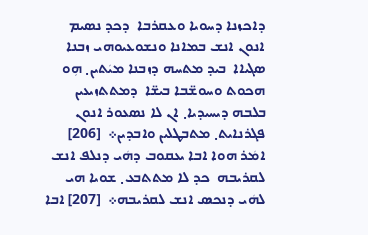ܕܐܟܙܢܐ ܕܚܘܝܐ ܘܥܩܪܒܐ  ܕܟܕ ܢܣܝܡ ܐܢܘܢ ܐܢܫ ܒܡܐܢܐ ܘܢܫܘܥܝܘܗܝ ܙܒܢܐ ܣܓܝܐܐ  ܒܝܕ ܡܬܚܗ ܕܙܒܢܐ ܡܝܿܬܝܢ܂ ܗܼܘ ܗܟܘܬ ܘܚܘܫ̈ܒܐ ܒܝܫ̈ܐ  ܕܡܬܬܙܝܥܝܢ ܒܠܒܗ ܕܝܚܝܕܝܐ܂ ܐܢ ܠܐ ܢܣܥܘܪ ܐܢܘܢ  ܦܓܪܢܐܝܬ܂ ܡܬܒܛܠܝܢ ܘܐܒܕܝܢ܀  ‍[206] ܐܡܿܪ ܗܘܐ ܐܒܐ ܝܥܩܘܒ ܕܗܿܝ ܕܢܠܦ ܐܢܫ ܠܩܪܝܒܗ  ܟܕ ܠܐ ܡܬܬܒܥ܂ ܫܘܝܐ ܗܝ ܠܗܿܝ ܕܢܟܣ ܐܢܫ ܠܩܪܝܒܗ܀  ‍[207] ܐܒܐ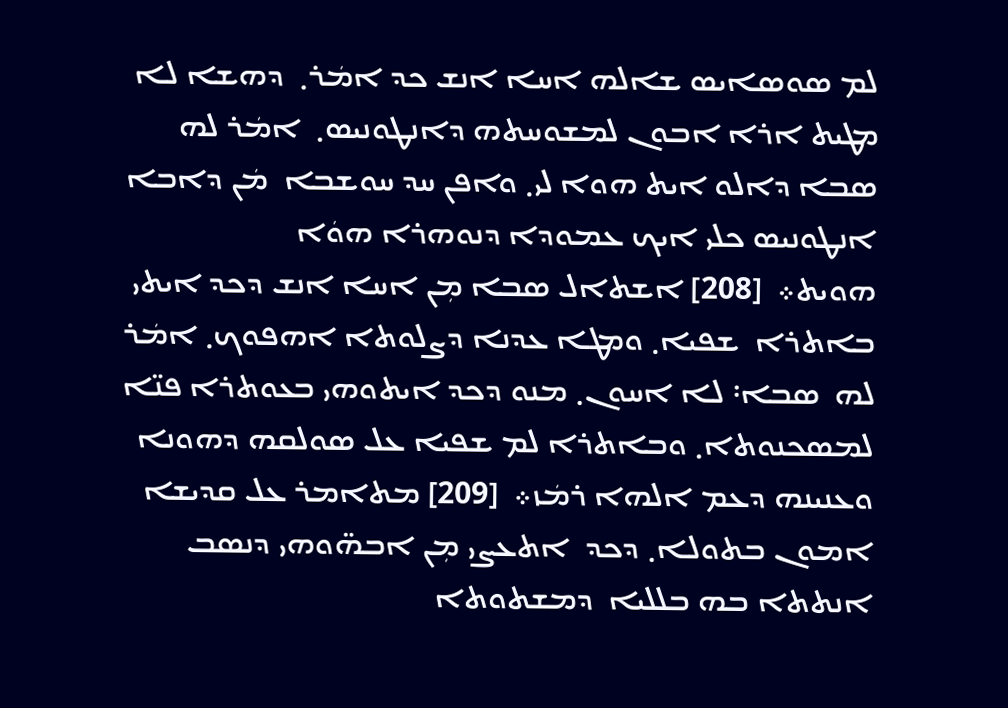ܠܡ ܣܘܣܐܝܣ ܫܐܠܗ ܐܚܐ ܐܢܫ ܟܕ ܐܡܿܪ܂  ܕܗܫܐ ܠܐ ܡܛܝܬ ܐܪܐ ܐܒܘܢ ܠܡܫܘܚܬܗ ܕܐܢܛܘܢܝܣ܂  ܐܡܿܪ ܠܗ ܣܒܐ ܕܐܠܘ ܐܝܬ ܗܘܐ ܠܝ܂ ܘܐܦܢ ܚܕ ܚܘܫܒܐ  ܡܿܢ ܕܐܒܐ ܐܢܛܘܢܝܣ ܟܠܝ ܐܝܟ ܥܡܘܕܐ ܕܢܘܗܪܐ ܗܘܿܐ  ܗܘܝܬ܀  ‍[208] ܐܫܬܐܠ ܣܒܐ ܡܼܢ ܐܚܐ ܐܢܫ ܕܟܕ ܐܝܬܝ ܒܐܬܪܐ  ܫܦܝܐ܂ ܘܡܛܐ ܥܕܢܐ ܕܨܠܘܬܐ ܐܗܦܘܟ܂ ܐܡܿܪ ܠܗ  ܣܒܐ܃ ܠܐ ܐܚܘܢ܂ ܡܢܘ ܕܟܕ ܐܝܬܘܗܝ ܒܥܘܬܪܐ ܦܢ̈ܐ  ܠܡܣܟܢܘܬܐ܂ ܘܒܐܬܪܐ ܠܡ ܫܦܝܐ ܥܠ ܣܘܠܩܗ ܕܗܘܢܐ  ܘܥܢܝܢܗ ܕܥܡ ܐܠܗܐ ܪܡܿܙ܀  ‍[209] ܡܬܐܡܪ ܥܠ ܩܕܝܫܐ ܐܡܘܢ ܒܬܘܠܐ܂ ܕܟܕ  ܐܬܥܨܝ ܡܼܢ ܐܒܗ̈ܘܗܝ ܕܢܣܒ ܐܢܬܬܐ ܒܗ ܒܠܠܝܐ  ܕܡܫܬܘܬܐ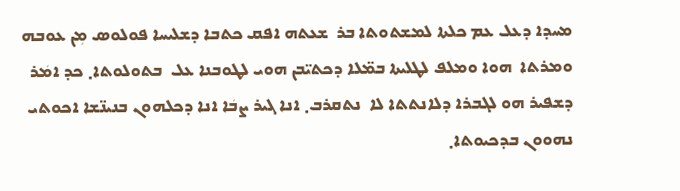ܡܚܕܐ ܕܥܠ ܥܡ ܟܠܬܐ ܠܡܫܬܘܬܐ ܒܪ  ܫܥܬܗ ܐܦܩ ܟܬܒܐ ܕܫܠܝܚܐ ܦܘܠܘܣ ܡܼܢ ܥܘܒܗ ܘܡܪܬܐ  ܗܘܐ ܘܡܠܦ ܠܛܠܝܬܐ ܒܡ̈ܠܐ ܕܟܬܝ̈ܒܢ ܗܘܝ ܠܛܘܒܢܐ ܥܠ  ܒܬܘܠܘܬܐ܂ ܟܕ ܐܡܿܪ ܕܫܦܝܪ ܗܘ ܠܓܒܪܐ ܕܠܐܢܬܬܐ ܠܐ  ܢܬܩܪܒ܂ ܐܢܐ ܓܝܪ ܨܒܿܐ ܐܢܐ ܕܟܠܗܘܢ ܒܢܝܢ̈ܫܐ ܐܟܘܬܝ  ܢܗܘܘܢ ܒܕܟܝܘܬܐ܂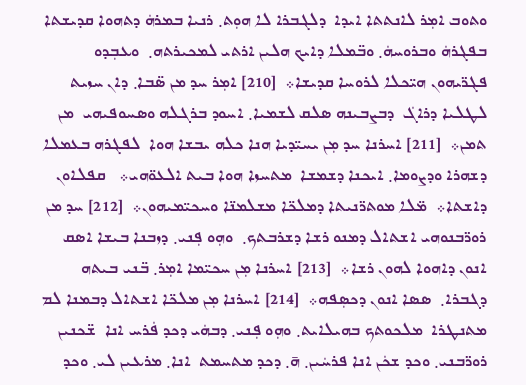ܘܬܘܒ ܐܡܼܪ ܠܐܢܬܬܐ ܐܝܕܐ  ܕܠܓܒܪܐ ܠܐ ܗܘܼܬ܂ ܪܢܝܐ ܒܡܪܗܿ ܕܬܗܘܐ ܩܕܝܫܬܐ  ܒܦܓܪܗܿ ܘܒܪܘܚܗܿ܂ ܘܒ̈ܡܠܐ ܕܐܝܟ ܗܠܝܢ ܐܪܬܝ ܠܡܟܝܪܬܗ܂  ܘܥܒܼܕܘ ܦܓܪ̈ܝܗܘܢ ܗܝ̈ܟܠܐ ܠܪܘܚܐ ܩܕܝܫܐ܀  ‍[210] ܐܡܼܪ ܚܕ ܡܢ ܣ̈ܒܐ܂ ܕܐܢ ܚܙܝܬ ܠܛܠܝܐ ܕܪܐܓܿ  ܕܒܨܒܝܢܗ ܣܠܩ ܠܫܡܝܐ܂ ܐܚܘܕ ܒܪܓܠܗ ܘܣܚܘܦܝܗܝ  ܡܢ ܬܡܢ܀  ‍[211] ܐܚܪܢܐ ܚܕ ܡܼܢ ܝܚܝ̈ܕܝܐ ܗܢܐ ܟܠܗ ܝܒܫܐ ܗܘܐ  ܠܦܓܪܗ ܒܥܡܠܐ ܕܫܗܪܐ ܘܕܨܘܡܐ܂ ܐܝܟܢܐ ܕܫܡܫܐ  ܡܬܚܙܐ ܗܘܐ ܒܝܬ ܐܠܥܘ̈ܗܝ܀   ܩܦܠܐܘܢ ܕܐܫܬܐ܀  ܡ̈ܠܐ ܡܘܬܪ̈ܢܝܬܐ ܕܡܠܟ̈ܐ ܡܫܠܡܢ̈ܐ ܘܚܟܝ̈ܡܝܗܘܢ܀  ‍[212] ܚܕ ܡܢ ܪܘܪ̈ܒܢܘܗܝ ܐܫܬܐܠ ܕܡܢܘ ܪܫܐ ܕܫܪܒܬܟ܂  ܘܗܼܘ ܦܼܢܝ܂ ܕܙܒܢܐ ܒܝܫܐ ܐܣܩ ܐܢܘܢ ܕܐܗܘܐ ܠܗܘܢ ܪܫܐ܀  ‍[213] ܐܚܪܢܐ ܡܼܢ ܚܟܝ̈ܡܐ ܐܡܼܪ܂ ܒ̈ܢܝ ܒܝܬܗ ܕܓܒܪܐ܂  ܣܣܐ ܐܢܘܢ ܕܟܣܼܦܗ܀  ‍[214] ܐܚܪܢܐ ܡܼܢ ܡܠܟ̈ܐ ܐܫܬܐܠ ܕܒܡܢܐ ܠܡ ܡܬܢܛܪܐ  ܡܠܟܘܬܟ ܒܗܝܠܐܝܬ܂ ܘܗܼܘ ܦܼܢܝ܂ ܕܒܗܿܝ ܕܟܕ ܦܿܪܚ ܐܢܐ  ܫ̈ܟܢܝܢ ܪܘܪ̈ܒܢܝ܂ ܘܟܕ ܫܟܿܢ ܐܢܐ ܦܪܚܿܝܢ܂ ܗ̄܂ ܕܟܕ ܡܬܚܡܬ  ܐܢܐ܂ ܡܪܥܝܢ ܠܝ܂ ܘܟܕ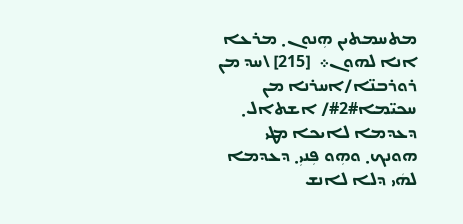ܡܬܚܡܬܝܢ ܗܼܢܘܢ܂ ܡܪܥܐ  ܐܢܐ ܠܗܘܢ܀  ‍[215] \ܚܕ ܡܢ ܪܘܪܒܢ̈ܐ/ܐܚܪܢܐ ܡܢ ܚܟܝ̈ܡܐ#2#/ ܐܫܬܐܠ܂ ܕܥܕܡܐ ܠܐܝܟܐ ܡܛܝ  ܗܘܢܟ܂ ܘܗܼܘ ܦܼܢܝܼ܂ ܕܥܕܡܐ ܠܗܿܝ ܕܠܐ ܠܐܢܫ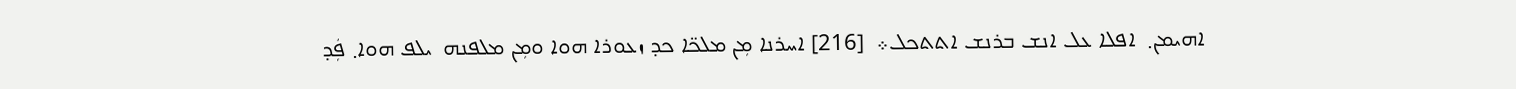ܐܗܝܡܢ܂  ܐܦܠܐ ܥܠ ܐܢܫ ܒܪܢܫ ܐܬܬܟܠ܀  ‍[216] ܐܚܪܢܐ ܡܼܢ ܡܠܟ̈ܐ ܟܕ ܙܥܘܪܐ ܗܘܐ ܘܡܼܢ ܡܠܦܢܗ  ܝܠܦ ܗܘܐ܂ ܦܲܕ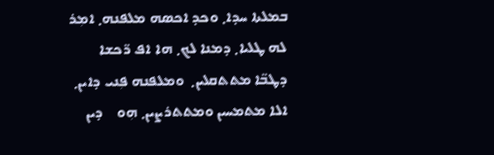ܒܡܠܬܐ ܚܕܐ܂ ܘܟܕ ܐܟܣܗ ܡܠܦܢܗ܂ ܐܡܼܪ  ܠܗ ܛܠܝܐ܂ ܕܡܢܐ ܠܟ܂ ܗܐ ܐܦ ܪ̈ܟܫܐ ܕܛܒ̈ܐ ܡܬܬܩܠܝܢ܂  ܘܡܠܦܢܗ ܦܼܢܝ ܕܐܝܢ܂ ܐܠܐ ܡܬܡܚܝܢ ܘܡܬܬܪܨܝܢ܂ ܗܼܘ    ܕܝܢ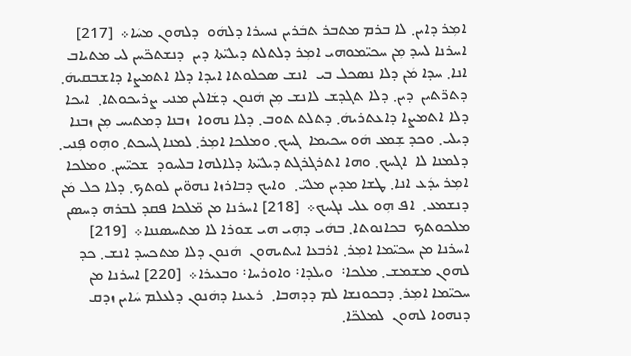ܐܡܼܪ ܕܐܝܢ܂ ܠܐ ܒܪܡ ܡܬܒܪ ܬܒܿܪܝܢ ܢܚܝܪܐ ܕܠܗܿܘ  ܕܠܗܘܢ ܡܚܿܐ܀  ‍[217] ܐܚܪܢܐ ܠܚܕ ܡܼܢ ܚܟܝ̈ܡܘܗܝ ܐܡܼܪ ܕܠܬܠܬ ܕܝܠܝ̈ܬܐ ܕܝܢ  ܕܢܫܬܟ̈ܚܢ ܠܝ ܡܬܝܐܒ ܐܢܐ܂ ܚܕܐ ܡܿܢ ܕܠܐ ܢܣܟܠ ܒܝ  ܐܢܫ ܣܟܠܘܬܐ ܐܝܕܐ ܕܠܐ ܐܬܡܨܐ ܕܐܫܒܩܝܗܿ܂ ܕܬܪ̈ܬܝܢ  ܕܝܢ܂ ܕܠܐ ܬܓܕܫ ܠܐܢܫ ܡܼܢ ܗܿܢܘܢ ܕܫܿܐܠܝܢ ܡܢܝ ܨܪܝܟܘܬܐ܂  ܐܝܟܐ ܕܠܐ ܐܬܡܨܐ ܕܐܥܬܪܝܗܿ܂ ܕܬܠܬ ܬܘܒ܂ ܕܠܐ ܢܗܘܐ  ܙܒܢܐ ܕܡܬܝܚ ܡܼܢ ܙܒܢܐ ܕܝܠܝ܂ ܘܟܕ ܫܼܡܥ ܗܿܘ ܚܟܝܡܐ  ܓܚܟ܂ ܘܡܠܟܐ ܐܡܼܪ܂ ܠܡܢܐ ܓܚܟܬ܂ ܘܗܼܘ ܦܼܢܝ܂ ܕܠܡܢܐ ܠܐ  ܐܓܚܟ܂ ܘܗܐ ܐܬܪܓܪܓܬ ܕܝܠܝ̈ܬܐ ܕܠܐܠܗܐ ܒܠܚܘܕ  ܫܟܝ̈ܚܢ܂ ܘܡܠܟܐ ܐܡܼܪ ܝܕܿܥ ܐܢܐ܂ ܛܫܐ ܡܕܝܢ ܡܠܝ̈܂  ܘܐܝܟ ܕܒܐܪܙܐ ܢܗܘ̈ܝܢ ܠܘܬܟ܂ ܕܠܐ ܟܠ ܡܿܢ ܕܢܫܡܥ܂  ܐܦ ܗܼܘ ܥܠܝ ܢܓܚܟ܀  ‍[218] ܐܚܪܢܐ ܡܢ ܡ̈ܠܟܐ ܦܩܕ ܠܒܪܗ ܕܚܣܢ ܡܠܟܘܬܟ  ܒܟܐܢܘܬܐ܂ ܒܗܿܝ ܕܗܼܝ ܗܝ ܫܘܪܐ ܠܐ ܡܬܚܣܢܢܐ܀  ‍[219] ܐܚܪܢܐ ܡܢ ܚܟܝ̈ܡܐ ܐܡܼܪ܂ ܐܪܒܥܐ ܐܝܬܝܗܘܢ  ܗܿܢܘܢ ܕܠܐ ܡܬܟܚܕ ܐܢܫ܂ ܟܕ ܠܗܘܢ ܡܫܡܫ܂ ܡܠܟܐ܃  ܘܝܠܕܐ܃ ܘܐܘܪܚܐ܃ ܘܒܥܝܪܐ܀  ‍[220] ܐܚܪܢܐ ܡܢ ܚܟܝ̈ܡܐ ܐܡܼܪ܂ ܕܒܟܘܢܫܐ ܠܡ ܕܕܗܒܐ܂  ܪܥܝܢܐ ܕܗܿܢܘܢ ܕܠܥܠܡ ܚܿܐܝܢ ܙܕܩ ܕܢܗܘܐ ܠܗܘܢ  ܠܡܠܟ̈ܐ܂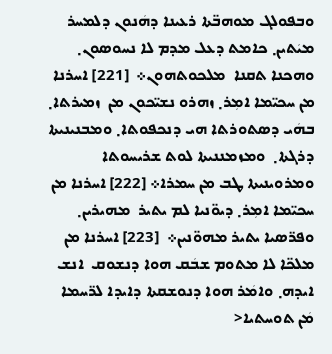ܘܒܦܘܠܓ ܡܘܗܒ̈ܬܐ ܪܥܝܢܐ ܕܗܿܢܘܢ ܕܠܡܚܪ  ܡܝܿܬܝܢ܂ ܟܐܡܬ ܕܥܠ ܡܕܡ ܠܐ ܢܚܘܣܘܢ܂ ܘܗܟܢܐ ܬܩܢܐ  ܡܠܟܘܬܗܘܢ܀  ‍[221] ܐܚܪܢܐ ܡܢ ܚܟܝ̈ܡܐ ܐܡܼܪ܂ ܙܗܪܘ ܢܫܝ̈ܟܘܢ ܡܢ  ܙܡܝܪܬܐ܂ ܒܗܿܝ ܕܣܬܘܪܬܐ ܗܝ ܕܢܟܦܘܬܐ܂ ܘܡܒܢܝܢܝܬܐ ܕܪܓܬܐ܂  ܘܡܙܡܢܢܝܬܐ ܠܘܬ ܫܪܝܚܘܬܐ ܘܡܪܘܝܢܝܬܐ ܛܒ ܡܢ ܚܡܪܐ܀ ‍[222] ܐܚܪܢܐ ܡܢ ܚܟܝ̈ܡܐ ܐܡܼܪ܂ ܕܝܘ̈ܢܝܐ ܠܡ ܝܬܝܪ  ܡܗܝܪܝܢ܂ ܘܦܪ̈ܣܝܐ ܝܬܝܪ ܡܗܘ̈ܢܝܢ܀  ‍[223] ܐܚܪܢܐ ܡܢ ܡܠܟ̈ܐ ܠܐ ܡܬܘܡ ܫܒܿܩ ܗܘܐ ܕܢܫܘܩ  ܐܢܫ ܐܝܕܗ܂ ܘܐܡܿܪ ܗܘܐ ܕܢܘܫܩܬܐ ܕܐܝܕܐ ܠܪ̈ܚܡܐ  ܡܿܢ ܬܘܚܬܝܐ‍<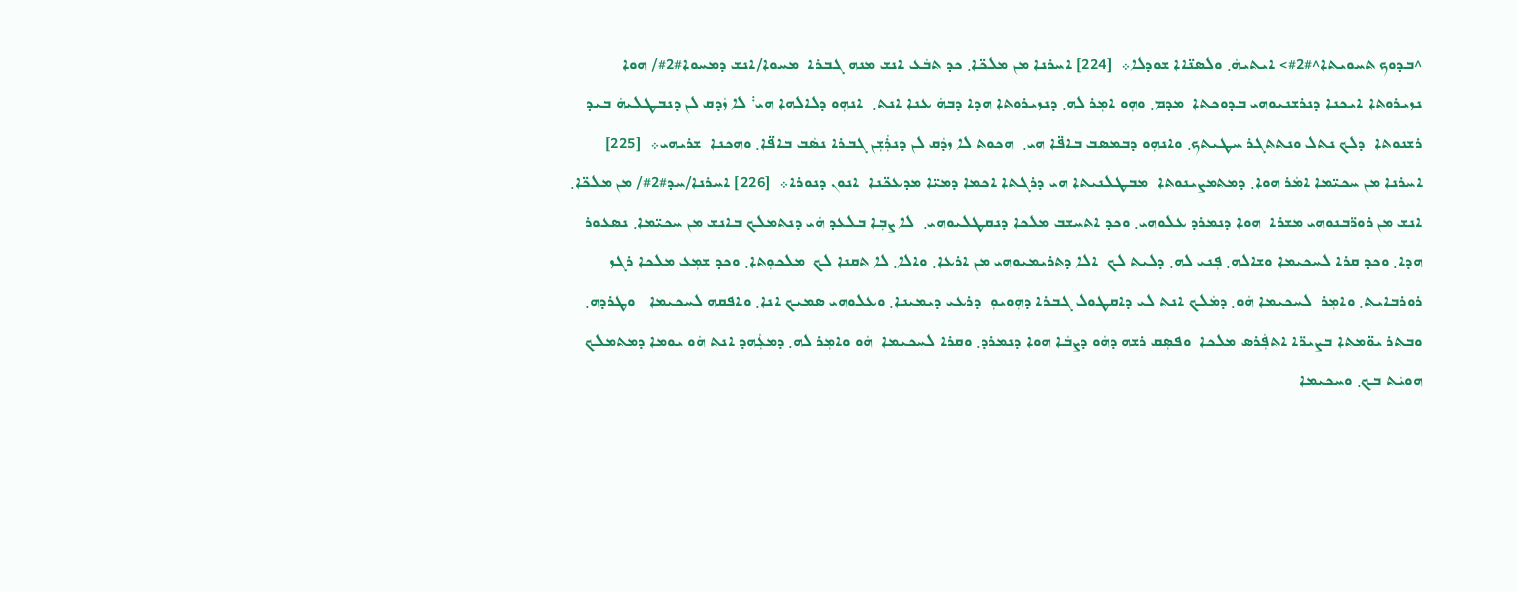^ܒܕܘܟ ܬܚܘܝܬܐ^#2#> ܐܝܬܝܗܿ܂ ܘܠܣܢ̈ܐܐ ܫܘܕܠܐ܀  ‍[224] ܐܚܪܢܐ ܡܢ ܡܠܟ̈ܐ܂ ܟܕ ܬܒܿܥ ܐܢܫ ܡܢܗ ܓܒܪܐ  ܡܚܘܐ/ܐܢܫ ܕܡܚܘܐ#2#/ ܗܘܐ ܢܙܝܪܘܬܐ ܐܝܟܢܐ ܕܢܪܫܢܝܘܗܝ ܒܕܘܟܬܐ  ܡܕܡ܂ ܘܗܼܘ ܐܡܼܪ ܠܗ܂ ܕܢܙܝܪܘܬܐ ܗܕܐ ܕܒܗܿ ܥܢܐ ܐܢܬ܂  ܐܢܗܼܘ ܕܠܐܠܗܐ ܗܝ܃ ܠܐ ܙܿܕܩ ܠܢ ܕܢܒܛܠܝܗܿ ܒܝܕ ܪܫܢܘܬܐ  ܕܠܟ ܢܬܠ ܘܢܬܬܓܪ ܚܛܝܬܟ܂ ܘܐܢܗܼܘ ܕܒܡܣܒ ܒܐܦ̈ܐ ܗܝ܂  ܗܟܘܬ ܠܐ ܙܕܿܩ ܠܢ ܕܢܪܲܫܼܢ ܓܒܪܐ ܢܣܿܒ ܒܐܦ̈ܐ܂ ܘܗܟܢܐ  ܫܪܝܗܝ܀  ‍[225] ܐܚܪܢܐ ܡܢ ܚܟܝ̈ܡܐ ܐܡܿܪ ܗܘܐ܂ ܕܡܬܡܨܝܢܘܬܐ  ܡܒܛܠܢܝܬܐ ܗܝ ܕܪܓܬܐ ܐܟܡܐ ܕܡܝ̈ܐ ܡܕܥܟ̈ܢܐ  ܐܢܘܢ ܕܢܘܪܐ܀  ‍[226] ܐܚܪܢܐ/ܚܕ#2#/ ܡܢ ܡܠܟ̈ܐ܂ ܐܢܫ ܡܢ ܪܘܪ̈ܒܢܘܗܝ ܡܫܪܐ  ܗܘܐ ܕܢܡܪܕ ܥܠܘܗܝ܂ ܘܟܕ ܐܬܚܫܒ ܡܠܟܐ ܕܢܩܛܠܝܘܗܝ܂  ܠܐ ܨܒܼܐ ܒܠܥܕ ܗܿܝ ܕܢܬܡܠܟ ܒܐܢܫ ܡܢ ܚܟܝ̈ܡܐ܂ ܢܣܥܘܪ  ܗܕܐ܂ ܘܟܕ ܩܪܐ ܠܚܟܝܡܐ ܘܫܐܠܗ܂ ܦܼܢܝ ܠܗ܂ ܕܠܝܬ ܠܟ  ܐܠܐ ܕܬܪܝܡܝܘܗܝ ܡܢ ܐܪܥܐ܂ ܘܐܠܐ܂ ܠܐ ܬܩܢܐ ܠܟ  ܡܠܟܘܼܬܐ܂ ܘܟܕ ܫܡܼܥ ܡܠܟܐ ܪܓܙ ܪܘܪܒܐܝܬ܂ ܘܐܡܼܪ  ܠܚܟܝܡܐ ܗܿܘ܂ ܕܡܿܠܟ ܐܢܬ ܠܝ ܕܐܩܛܘܠ ܓܒܪܐ ܕܗܼܘܝܘܼ  ܕܪܥܝ ܕܝܡܝܢܐ܂ ܘܥܠܘܗܝ ܣܡܝܟ ܐܢܐ܂ ܘܐܦܩܗ ܠܚܟܝܡܐ   ܘܛܪܕܗ܂ ܘܒܬܪ ܝܘ̈ܡܬܐ ܒܨܝܪ̈ܐ ܐܬܦܲܪܣ ܡܠܟܐ  ܘܦܣܼܩ ܪܫܗ ܕܗܿܘ ܕܨܒܿܐ ܗܘܐ ܕܢܡܪܕ܂ ܘܩܪܐ ܠܚܟܝܡܐ  ܗܿܘ ܘܐܡܼܪ ܠܗ܂ ܕܡܥܲܗܕ ܐܢܬ ܗܿܘ ܝܘܡܐ ܕܡܬܡܠܟ  ܗܘܝܿܬ ܒܟ܂ ܘܚܟܝܡܐ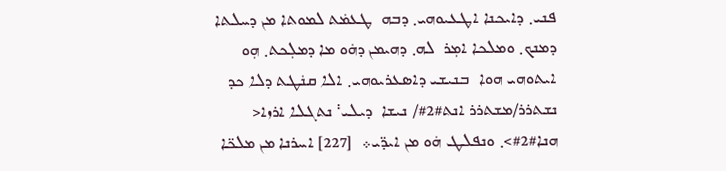ܦܢܝ܂ ܕܐܝܟܢܐ ܐܛܥܝܘܗܝ܂ ܕܒܗ  ܛܥܡܿܬ ܠܡܘܬܐ ܡܢ ܕܚܠܬܐ ܕܡܢܟ܂ ܘܡܠܟܐ ܐܡܼܪ  ܠܗ܂ ܕܗܝܡܢ ܕܗܿܘ ܡܐ ܕܡܠܼܟܬ܂ ܗܼܘ ܐܝܬܘܗܝ ܗܘܐ  ܒܢܝܫܝ ܕܐܣܥܪܝܘܗܝ܂ ܐܠܐ ܩܢܿܛܬ ܕܠܐ ܟܕ ܢܫܬܪܪ/ܡܫܬܪܪ ܐܢܬ#2#/ ܢܝܫܐ  ܕܝܠܝ܃ ܢܬܓܠܐ ܐܪܙܐ‍< ܗܢܐ#2#>܂ ܘܢܦܠܛ ܗܿܘ ܡܢ ܐܝܕ̈ܝ܀  ‍[227] ܐܚܪܢܐ ܡܢ ܡܠܟ̈ܐ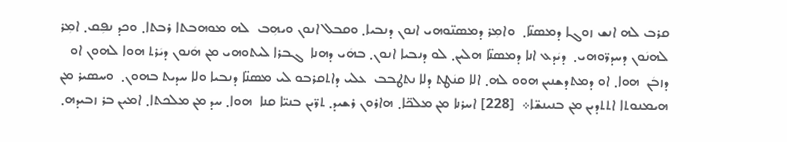ܩܪܒ ܠܗ ܐܢܫ ܙܘܓܐ ܕܡܣܢ̈ܐ܂  ܘܐܡܼܪ ܕܡܣܢ̈ܘܗܝ ܐܢܘܢ ܕܢܒܝܐ܂ ܘܩܒܠ ܐܢܘܢ ܘܝܗܼܒ  ܠܗ ܡܘܗܒܬܐ ܪܒܬܐ܂ ܘܟܕ ܢܦܼܩ܂ ܐܡܼܪ ܠܗܢܿܘܢ ܕܚܕܪ̈ܘܗܝ܂  ܕܝܿܕܥ ܐܢܐ ܕܡܣܢ̈ܐ ܗܠܝܢ܂ ܠܘ ܕܢܒܝܐ ܐܢܘܢ܂ ܒܗܿܝ ܕܗܢܐ  ܓܒܪܐ ܠܝܬܘܗܝ ܡܢ ܗܿܢܘܢ ܕܝܿܪܬ ܗܘܐ ܠܗܘܢ ܐܘ ܕܙܒܿܢ  ܗܘܐ܂ ܐܘ ܕܡܬܕܫܢܝܢ ܗܘܘ ܠܗ܂ ܐܠܐ ܩܢܿܛܬ ܕܠܐ ܢܬܛܒܒ  ܥܠܝ ܕܐܬܩܪܒܘ ܠܝ ܡܣܢ̈ܐ ܕܢܒܝܐ ܘܠܐ ܚܕܝܬ ܒܗܘܢ܂  ܘܚܣܝܪ ܡܢ ܗܝܡܢܘܬܐ ܐܬܬܕܝܢ ܡܢ ܒܢܝܢܫ̈ܐ܀  ‍[228] ܐܚܪܢܐ ܡܢ ܡܠܟ̈ܐ܂ ܗܐܪܘܢ ܪܫܝܕ܂ ܬܪ̈ܝܢ ܒܢܝ̈ܐ ܩܢܐ  ܗܘܐ܂ ܚܕ ܡܢ ܡܠܟܬܐ܂ ܐܡܝܢ ܒܪ ܙܒܝܕܗ܂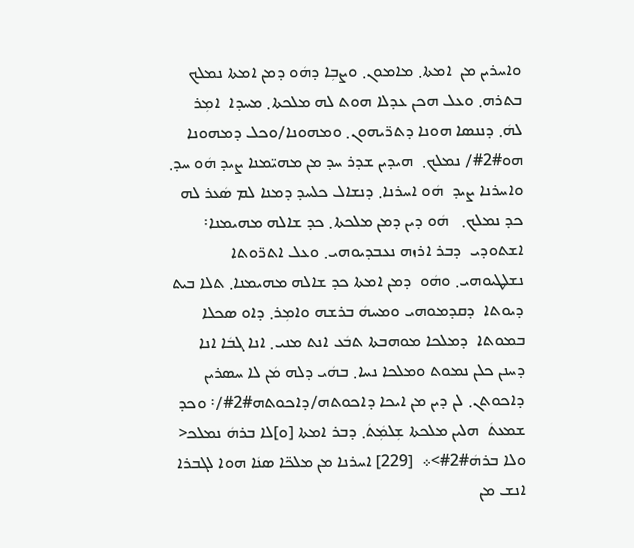ܘܐܚܪܝܢ ܡܢ  ܐܡܬܐ܂ ܡܐܡܘܢ܂ ܘܨܒܼܐ ܕܗܿܘ ܕܡܢ ܐܡܬܐ ܢܡܠܟ  ܒܬܪܗ܂ ܘܥܠ ܗܟܢ ܥܕܠܐ ܗܘܬ ܠܗ ܡܠܟܬܐ܂ ܡܚܕܐ  ܐܡܼܪ ܠܗܿ܂ ܕܢܢܣܐ ܗܘܢܐ ܕܬܪ̈ܝܗܘܢ܂ ܘܡܗܘܢܐ/ܘܟܠ ܕܡܗܘܢܐ ܗܘ#2#/ ܢܡܠܟ܂  ܗܝܕܝܢ ܫܕܪ ܚܕ ܡܢ ܡܗܝ̈ܡܢܐ ܨܝܕ ܗܿܘ ܚܕ܂ ܘܐܚܪܢܐ ܨܝܕ  ܗܿܘ ܐܚܪܢܐ܂ ܕܢܫܐܠ ܟܠܚܕ ܕܡܢܐ ܠܡ ܣܿܥܪ ܠܗ ܟܕ ܢܡܠܟ܂   ܗܿܘ ܕܝܢ ܕܡܢ ܡܠܟܬܐ܂ ܟܕ ܫܐܠܗ ܡܗܝܡܢܐ܃ ܐܫܬܘܕܝ  ܕܒܪ ܐܪܙܗ ܢܥܒܕܝܘܗܝ܂ ܘܥܠ ܐܬܪ̈ܘܬܐ ܢܫܠܛܝܘܗܝ܂ ܘܗܿܘ  ܕܡܢ ܐܡܬܐ ܟܕ ܫܐܠܗ ܡܗܝܡܢܐ܂ ܬܠܐ ܒܝܬ ܕܝܘܬܐ  ܕܩܕܡܘܗܝ ܘܡܚܗܿ ܒܪܫܗ ܘܐܡܼܪ܂ ܕܐܘ ܣܟܠܐ ܒܡܘܬܐ  ܕܡܠܟܐ ܡܘܗܒܬܐ ܬܒܿܥ ܐܢܬ ܡܢܝ܂ ܐܢܐ ܓܒܿܐ ܐܢܐ  ܕܚܢܢ ܟܠܢ ܢܡܘܬ ܘܡܠܟܐ ܢܚܐ܂ ܒܗܿܝ ܕܠܗ ܡܿܢ ܠܐ ܚܣܪܝܢ  ܕܐܟܘܬܢ܂ ܠܢ ܕܝܢ ܡܢ ܐܝܟܐ ܕܐܟܘܬܗ/ܕܐܟܘܬܗ#2#/܃ ܘܟܕ ܫܡܥܬܿ  ܗܠܝܢ ܡܠܟܬܐ ܫܼܠܡܲܬܿ܂ ܕܒܪ ܐܡܬܐ ‍[ܘ‍]ܠܐ ܒܪܗܿ ܢܡܠܟ‍< ܘܠܐ ܒܪܗܿ#2#>܀  ‍[229] ܐܚܪܢܐ ܡܢ ܡܠܟ̈ܐ ܣܢܿܐ ܗܘܐ ܠܓܒܪܐ ܐܢܫ ܡܢ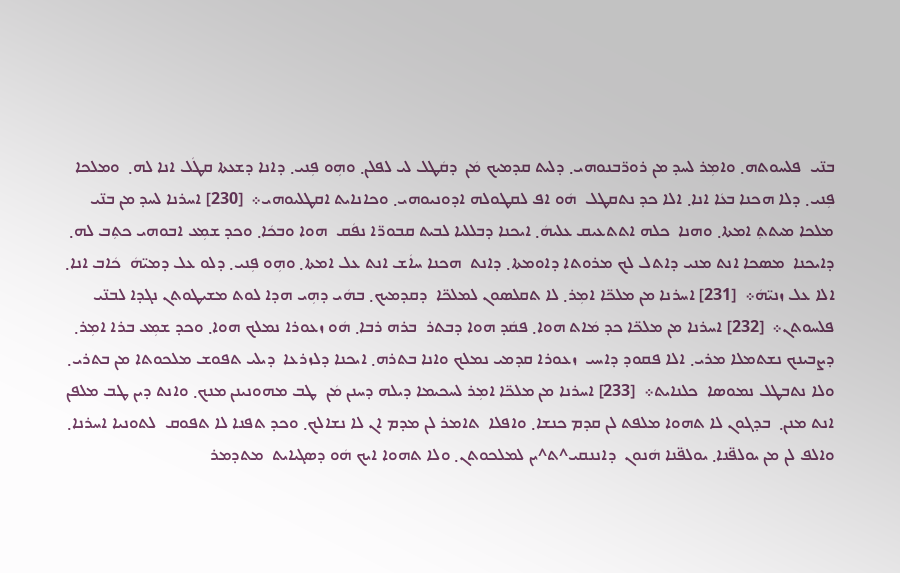ܒܢ̈ܝ  ܦܠܚܘܬܗ܂ ܘܐܡܼܪ ܠܚܕ ܡܢ ܪܘܪ̈ܒܢܘܗܝ܂ ܕܠܝܬ ܩܕܡܝܟ ܡܿܢ  ܕܩܿܛܠ ܠܝ ܠܦܠܢ܂ ܘܗܼܘ ܦܼܢܝ܂ ܕܐܢܐ ܕܫܥܬܐ ܩܛܿܠ ܐܢܐ ܠܗ܂  ܘܡܠܟܐ ܦܼܢܝ܂ ܕܠܐ ܗܟܢܐ ܒܥܿܐ ܐܢܐ܂ ܐܠܐ ܟܕ ܢܬܩܛܠ  ܗܿܘ ܐܦ ܠܩܛܘܠܗ ܐܕܘܢܝܘܗܝ܂ ܘܟܐܢܐܝܬ ܐܩܛܠܝܘܗܝ܀  ‍[230] ܐܚܪܢܐ ܠܚܕ ܡܢ ܒܢ̈ܝ ܡܠܟܐ ܡܝܬܬܼ ܐܡܬܐ܂ ܘܗܢܐ  ܟܠܗ ܐܬܬܥܝܩ ܥܠܝܗܿ܂ ܐܝܟܢܐ ܕܒܠܠܝܐ ܠܒܝܬ ܩܒܘܪ̈ܐ ܢܦܿܩ  ܗܘܐ ܘܒܟܿܐ܂ ܘܟܕ ܫܡܼܥ ܐܒܘܗܝ ܟܬܼܒ ܠܗ܂ ܕܐܝܟܢܐ  ܡܣܟܐ ܐܢܬ ܡܢܝ ܕܐܬܠ ܠܟ ܡܪܘܬܐ ܕܐܘܡܬܐ܂ ܕܐܢܬ  ܗܟܢܐ ܚܐܿܫ ܐܢܬ ܥܠ ܐܡܬܐ܂ ܘܗܼܘ ܦܼܢܝ܂ ܕܠܘ ܥܠ ܕܡܝ̈ܗܿ  ܟܿܐܒ ܐܢܐ܂ ܐܠܐ ܥܠ ܙܢܝ̈ܗܿ܀  ‍[231] ܐܚܪܢܐ ܡܢ ܡܠܟ̈ܐ ܐܡܼܪ܂ ܠܐ ܬܩܠܣܘܢ ܠܡܠܟ̈ܐ  ܕܩܕܡܝܟ܂ ܒܗܿܝ ܕܗܼܝ ܗܕܐ ܠܘܬ ܡܫܝܛܘܬܢ ܢܓܕܐ ܠܒܢ̈ܝ  ܦܠܚܘܬܢ܀  ‍[232] ܐܚܪܢܐ ܡܢ ܡܠܟ̈ܐ ܟܕ ܡܿܐܬ ܗܘܐ܂ ܦܩܿܕ ܗܘܐ ܕܒܬܪ  ܒܪܗ ܪܒܐ܂ ܗܿܘ ܙܥܘܪܐ ܢܡܠܟ ܗܘܐ܂ ܘܟܕ ܫܡܼܥ ܒܪܐ ܐܡܼܪ܂ ܕܨܒܝܢܟ ܢܫܬܡܠܐ ܡܪܝ܂ ܐܠܐ ܦܩܘܕ ܕܐܚܝ  ܙܥܘܪܐ ܩܕܡܝ ܢܡܠܟ ܘܐܢܐ ܒܬܪܗ܂ ܐܝܟܢܐ ܕܠܙܪܥܐ  ܕܝܠܝ ܬܦܘܫ ܡܠܟܘܬܐ ܡܢ ܒܬܪܝ܂ ܘܠܐ ܢܬܒܛܠ ܢܡܘܣܐ  ܟܠܢܐܝܬ܀  ‍[233] ܐܚܪܢܐ ܡܢ ܡܠܟ̈ܐ ܐܡܼܪ ܠܚܟܝܡܐ ܕܝܠܗ ܕܚܢܢ ܡܿܢ  ܛܒ ܡܗܘܢܝܢܢ ܡܢܟ܂ ܘܐܢܬ ܕܝܢ ܛܒ ܡܠܦܢ ܐܢܬ ܡܢܢ܂  ܒܕܓܘܢ ܠܐ ܬܗܘܐ ܡܠܦܬ ܠܢ ܩܕܡ ܟܢܫܐ܂ ܘܐܦܠܐ  ܬܐܡܪ ܠܢ ܡܕܡ ܐܢ ܠܐ ܢܫܐܠܟ܂ ܘܟܕ ܬܦܢܐ ܠܐ ܬܦܘܩ  ܠܬܘܢܝܐ ܐܚܪܢܐ܂ ܘܐܠܦ ܠܢ ܡܢ ܝܘܠܦ̈ܢܐ܂ ܝܘܠܦ̈ܢܐ ܗܿܢܘܢ  ܕܐܢܢܩܝ^ܬ^ܝܢ ܠܡܠܟܘܬܢ܂ ܘܠܐ ܬܗܘܐ ܐܝܟ ܗܿܘ ܕܣܓܝܐܝܬ  ܡܬܕܡܪ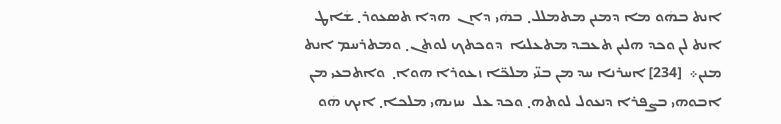ܐܢܬ ܒܗܿܘ ܡܐ ܕܡܢܢ ܡܬܡܠܠ܂ ܒܗܿܝ ܕܐܢ  ܗܕܐ ܬܣܥܘܪ܂ ܫܿܐܛ ܐܢܬ ܠܢ ܘܟܕ ܗܠܝܢ ܬܥܒܕ ܡܬܥܠܝܐ  ܕܘܟܬܟ ܠܘܬܢ܂ ܘܡܬܪܚܡ ܐܢܬ ܡܢܢ܀  ‍[234] ܐܚܪܢܐ ܚܕ ܡܢ ܒܢ̈ܝ ܡܠܟ̈ܐ ܙܥܘܪܐ ܗܘܐ܂  ܘܐܬܒܥܝ ܡܢ ܐܒܘܗܝ ܒܨܦܪܐ ܕܢܥܘܠ ܠܘܬܗ܂ ܘܟܕ ܥܠ  ܚܙܝܗܝ ܡܠܟܐ܂ ܐܝܟ ܗܿܘ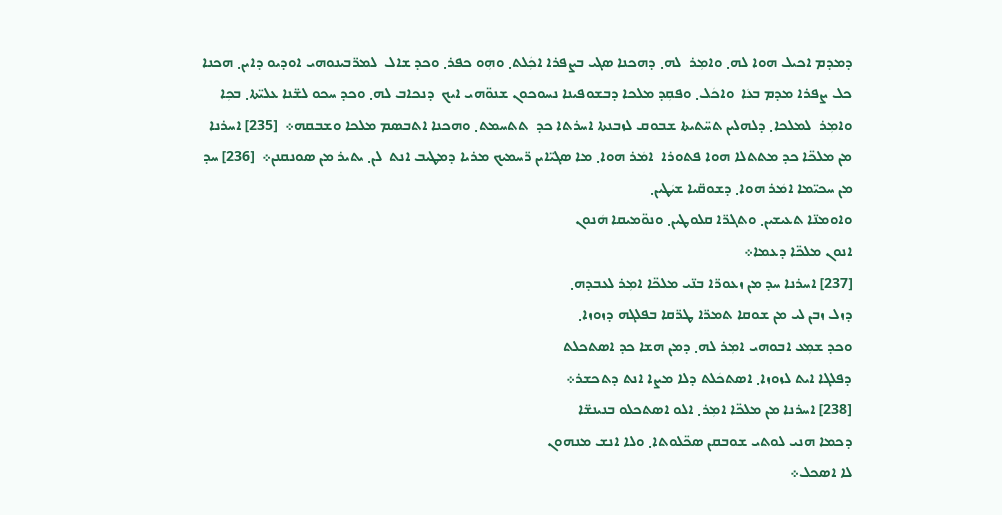ܕܡܕܡ ܐܟܝܠ ܗܘܐ ܠܗ܂ ܘܐܡܼܪ  ܠܗ܂ ܕܗܟܢܐ ܣܓܝ ܒܨܦܪܐ ܐܟܲܠܬ܂ ܘܗܼܘ ܟܦܪ܂ ܘܟܕ ܫܐܠ  ܠܡܪ̈ܒܝܢܘܗܝ ܐܘܕܝܘ ܕܐܝܢ܂ ܗܟܢܐ ܟܠ ܨܦܪܐ ܡܕܡ ܒܥܿܐ  ܘܐܟܿܠ܂ ܘܦܩܼܕ ܡܠܟܐ ܕܒܫܘܦܝܢܐ ܢܚܘܟܘܢ ܫܢܘ̈ܗܝ ܐܝܟ  ܕܢܟܐܒ ܠܗ܂ ܘܟܕ ܚܟܘ ܠܫ̈ܢܐ ܥܠܝ̈ܬܐ܂ ܒܟܼܐ ܘܐܡܼܪ  ܠܡܠܟܐ܂ ܕܠܗܠܝܢ ܬܚ̈ܬܝܬܐ ܫܒܘܩ ܠܙܒܢܬܐ ܐܚܪܬܐ ܟܕ  ܬܬܚܡܬ܂ ܘܗܟܢܐ ܐܬܒܣܡ ܡܠܟܐ ܘܫܒܩܗ܀  ‍[235] ܐܚܪܢܐ ܡܢ ܡܠܟ̈ܐ ܟܕ ܡܬܬܠܐ ܗܘܐ ܦܬܘܪܐ  ܐܡܿܪ ܗܘܐ܂ ܡܐ ܣܓܝ̈ܐܝܢ ܪ̈ܚܡܝܟ ܡܪܝܐ ܕܡܛܝܒ ܐܢܬ  ܠܢ܂ ܝܬܝܪ ܡܢ ܣܘܢܩܢܢ܀  ‍[236] ܚܕ ܡܢ ܚܟܝ̈ܡܐ ܐܡܿܪ ܗܘܐ܂ ܕܫܘܩ̈ܝܐ ܫܝܿܛܝܢ܂
ܘܐܘܡܢ̈ܐ ܬܥܝܫܝܢ܂ ܘܬܓܪ̈ܐ ܩܠܘܛܝܢ܂ ܘܢܘ̈ܡܝܩܐ ܗܿܢܘܢ
ܐܢܘܢ ܡܠܟ̈ܐ ܕܥܡܐ܀
[237] ܐܚܪܢܐ ܚܕ ܡܢ ܙܥܘܪ̈ܐ ܒܢ̈ܝ ܡܠܟ̈ܐ ܐܡܼܪ ܠܥܒܕܗ܂
ܕܙܠ ܙܒܢ ܠܝ ܡܢ ܫܘܩܐ ܬܡܪ̈ܐ ܛܪ̈ܩܐ ܒܦܠܓܗ ܕܙܘܙܐ܂
ܘܟܕ ܫܡܼܥ ܐܒܘܗܝ ܐܡܼܪ ܠܗ܂ ܕܡܢ ܗܫܐ ܟܕ ܐܣܬܟܠܬ
ܕܦܠܓܐ ܐܝܬ ܠܙܘܙܐ܂ ܐܣܬܟܿܠܬ ܕܠܐ ܡܨܐ ܐܢܬ ܕܬܟܫܪ܀
[238] ܐܚܪܢܐ ܡܢ ܡܠܟ̈ܐ ܐܡܼܪ܂ ܐܠܘ ܐܣܬܟܠܘ ܒܢܝܢܫ̈ܐ
ܕܟܡܐ ܗܢܝ ܠܘܬܝ ܫܘܒܩܢ ܣܟ̈ܠܘܬܐ܂ ܘܠܐ ܐܢܫ ܡܢܗܘܢ
ܠܐ ܐܣܟܠ܀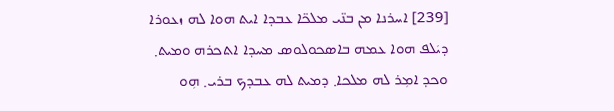[239] ܐܚܪܢܐ ܡܢ ܒܢ̈ܝ ܡܠܟ̈ܐ ܥܒܕܐ ܐܝܬ ܗܘܐ ܠܗ ܙܥܘܪܐ
ܕܝܿܠܦ ܗܘܐ ܥܡܗ ܒܐܣܟܘܠܘܣ ܡܚܕܐ ܐܬܟܪܗ ܘܡܝܬ܂
ܘܟܕ ܐܡܼܪ ܠܗ ܡܠܟܐ܂ ܕܡܝܬ ܠܗ ܥܒܕܟ ܒܪܝ܂ ܗܼܘ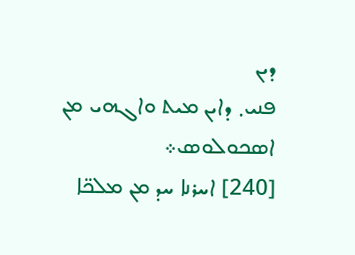ܕܝܢ
ܦܢܝ܂ ܕܐܝܢ ܡܝܬ ܘܐܓܗܝ ܡܢ ܐܣܟܘܠܘܣ܀
[240] ܐܚܪܢܐ ܚܕ ܡܢ ܡܠܟ̈ܐ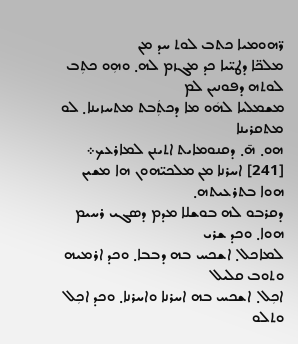ܪ̈ܗܘܡܝܐ ܟܬܒ ܠܘܬ ܚܕ ܡܢ
ܡܠܟ̈ܐ ܕܛܝ̈ܝܐ ܟܕ ܡܓܙܡ ܠܗ܂ ܘܗܼܘ ܟܬܼܒ ܠܘܬܗ ܕܦܘܢܝܢ ܠܡ
ܡܫܡܠܝܐ ܠܗܿܘ ܡܐ ܕܟܬܲܒܬ ܡܬܚܙܝܢܐ܂ ܠܘ ܡܬܩܪܝܢܐ
ܗܘ܂ ܗ̄܂ ܕܩܢܘܡܐܝܬ ܐܬܝܢܢ ܠܡܐܪܥܟ܀
[241] ܐܚܪܢܐ ܡܢ ܡܠܟܝ̈ܗܘܢ ܗܐ ܡܫܝܢ ܗܘܐ ܒܬܪܥܝܬܗ܂
ܕܩܪܒܘ ܠܗ ܒܘܫܠܐ ܡܕܡ ܕܣܓܝ ܪܚܝܡ ܗܘܐ܂ ܘܟܕ ܫܪܝ
ܠܡܐܟܠ܂ ܐܫܟܚ ܒܗ ܕܒܒܐ܂ ܘܟܕ ܐܪܡܝܗ ܘܬܘܒ ܩܠܝܠ
ܐܟܼܠ܂ ܐܫܟܚ ܒܗ ܐܚܪܢܐ ܘܐܚܪܢܐ܂ ܘܟܕ ܐܟܼܠ ܘܬܠܘ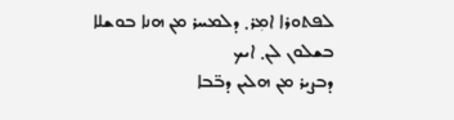ܠܦܬܘܪܐ ܐܡܼܪ܂ ܕܠܡܚܪ ܡܢ ܗܢܐ ܒܘܫܠܐ ܒܫܠܘܢ ܠܢ܂ ܐܝܟ
ܕܒܨܝܪ ܡܢ ܗܠܝܢ ܕܒ̈ܒܐ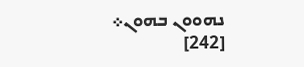ܢܗܘܘܢ ܒܗܘܢ܀
[242]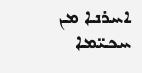ܐܚܪܢܐ ܡܢ ܚܟܝ̈ܡܐ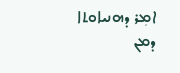ܐܡܼܪ ܕܗܢܝܐܘܬܐ ܕܡܢ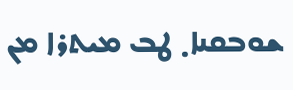ܫܘܒܩܢܐ܂ ܛܒ ܡܝܬܪܐ ܡܢ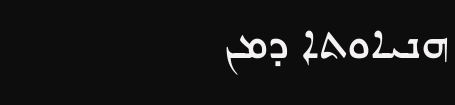ܗܢܝܐܘܬܐ ܕܡܢ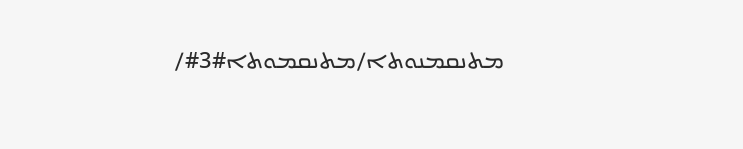ܡܬܢܩܡܢܘܬܐ/ܡܬܢܩܡܘܬܐ#3#/